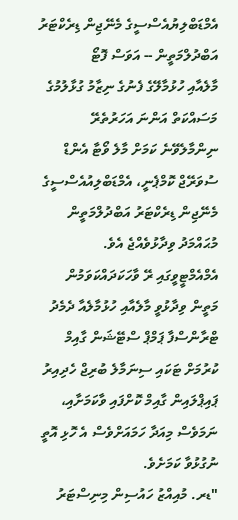އެމްޑަބްލިޔުއެސްސީގެ މެނޭޖިން ޑިރެކްޓަރު އަބްދުލްމަތީން -- އަވަސް ފޮޓޯ
މާލެއާއި ހުޅުމާލޭގެ ފެނުގެ ނިޒާމު ގުޅާލުމުގެ މަސައްކަތް އަންނަ އަހަރުތެރޭ ނިންމާލެވޭނެ ކަމަށް މާލެ ވޯޓާ އެންޑް ސުވަރޭޖް ކޮމްޕެނީ، އެމްޑަބްލިއުއެސްސީގެ މެނޭޖިން ޑިރެކްޓަރު އަބްދުލްމަތީން މުޙައްމަދު ވިދާޅުވެއްޖެ އެވެ.
އެމްއެމްޓީވީގައި ރޭ ވާހަކަދައްކަވަމުން މަތީން ވިދާޅުވީ މާލެއާއި ހުޅުމާލެއާ ދެމެދު ޓްރާންސްފާ ޕަމްޕް ސްޓޭޝަން ގާއިމް ކުރުމަށް ޓަކައި ސިނަމާލެ ބުރިޖް ހެދިއިރު ޕައިޕްލައިން ގާއިމް ކޮށްފައި ވާކަމަށާއި، ނަމަވެސް މިއަދާ ހަމައަށްވެސް އެ ހޮޅި އޮތީ ނުގުޅުވާ ކަމަށެވެ.
"ޑރ. މުއިއްޒު ހައުސިން މިނިސްޓަރު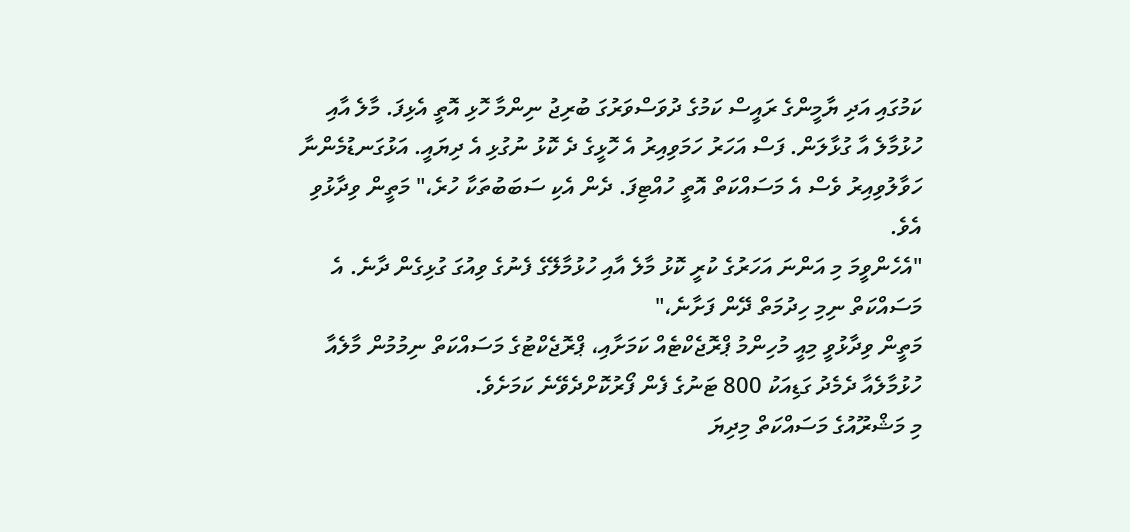ކަމުގައި އަދި ޔާމީންގެ ރައީސް ކަމުގެ ދުވަސްވަރުގަ ބުރިޖު ނިންމާ ހޮޅި އޮތީ އެޅިފަ. މާލެ އާއި ހުޅުމާލެ އާ ގުޅާލަން. ފަސް އަހަރު ހަމަވިއިރު އެ ހޮޅީގެ ދެ ކޮޅު ނުގުޅި އެ ދިޔައީ. އަޅުގަނޑުމެންނާ ހަވާލުވިއިރު ވެސް އެ މަސައްކަތް އޮތީ ހުއްޓިފަ. ދެން އެކި ސަބަބުތަކާ ހުރެ،" މަތީން ވިދާޅުވި އެވެ.
"އެހެންވީމަ މި އަންނަ އަހަރުގެ ކުރީ ކޮޅު މާލެ އާއި ހުޅުމާލޭގެ ފެނުގެ ވިއުގަ ގުޅިގެން ދާނެ. އެ މަސައްކަތް ނިމި ހިދުމަތް ދޭން ފަށާނެ،"
މަތީން ވިދާޅުވީ މިއީ މުހިންމު ޕްރޮޖެކްޓެއް ކަމަށާއި، ޕްރޮޖެކްޓުގެ މަސައްކަތް ނިމުމުން މާލެއާ ހުޅުމާލެއާ ދެމެދު ގަޑިއަކު 800 ޓަނުގެ ފެން ފޯރުކޮށްދެވޭނެ ކަމަށެވެ.
މި މަޝްރޫއުގެ މަސައްކަތް މިދިޔަ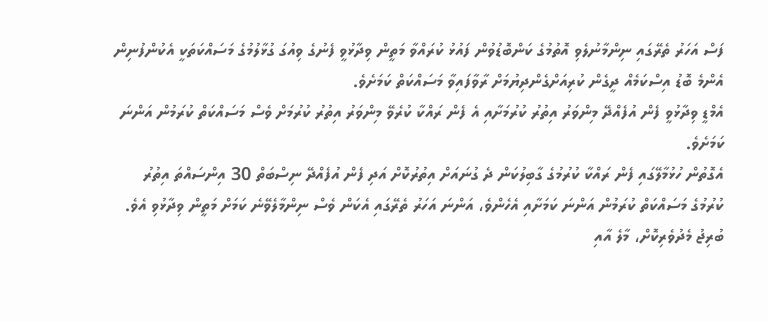ފަސް އަހަރު ތެރޭގައި ނިންމާނުލެވި އޮތުމުގެ ކަންބޮޑުވުން ފައުޅު ކުރައްވާ މަތީން ވިދާޅުވީ ފެނުގެ ވިއުގަ ގުޅާލުމުގެ މަސައްކަތަކީ އެކުންފުނިން އެންމެ ބޮޑު އިސްކަމެއް ދީގެން ކުރިއަށްގެންދިޔުމަށް ރާވާފައިވާ މަސައްކަތް ކަމަށެވެ.
އެމްޑީ ވިދާޅުވީ ފެން އުފެއްދޭ މިންވަރު އިތުރު ކުރުމަށާއި އެ ފެން ރައްކާ ކުރެވޭ މިންވަރު އިތުރު ކުރުމަށް ވެސް މަސައްކަތް ކުރަމުން އަންނަ ކަމަށެވެ.
އެގޮތުން ހުޅުމާލޭގައި ފެން ރައްކާ ކުރުމުގެ ގާބިލުކަން ދެ ގުނައަށް އިތުރުކޮށް އަދި ފެން އުފެއްދޭ ނިސްބަތް 30 އިންސައްތަ އިތުރު ކުރުމުގެ މަސައްކަތް ކުރަމުން އަންނަ ކަމަށާއި އެހެންވެ، އަންނަ އަހަރު ތެރޭގައި އެކަން ވެސް ނިންމާލެވޭނެ ކަމަށް މަތީން ވިދާޅުވި އެވެ.
ބުރިޖު މެދުވެރިކޮށް، މާލެ އާއި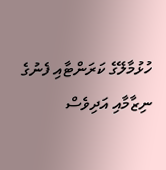ހުޅުމާލޭގެ ކަރަންޓާއި ފެނުގެ ނިޒާމާއި އަދިވެސް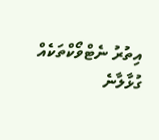އިތުރު ނެޓްވޯކްތަކެއް ގުޅާލާނެ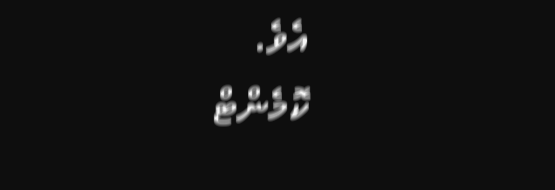އެވެ.
ކޮމެންޓް